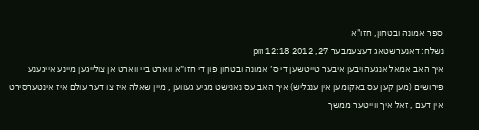ספר אמונה ובטחון, חזו"א
נשלח: דאנערשטאג דעצעמבער 27, 2012 12:18 pm
איך האב אמאל אנגעהויבען איבער טייטשען די ס׳ אמונה ובטחון פון די חזו״א ווארט ביי ווארט אן צולייגען מיינע אייגענע פירושים (מען קען עס באקומען אין ענגליש) איך האב עס נאנישט מגיע געווען , מיין שאלה איז צו דער עולם איז אינטערסירט אין דעם , זאל איך ווייטער ממשך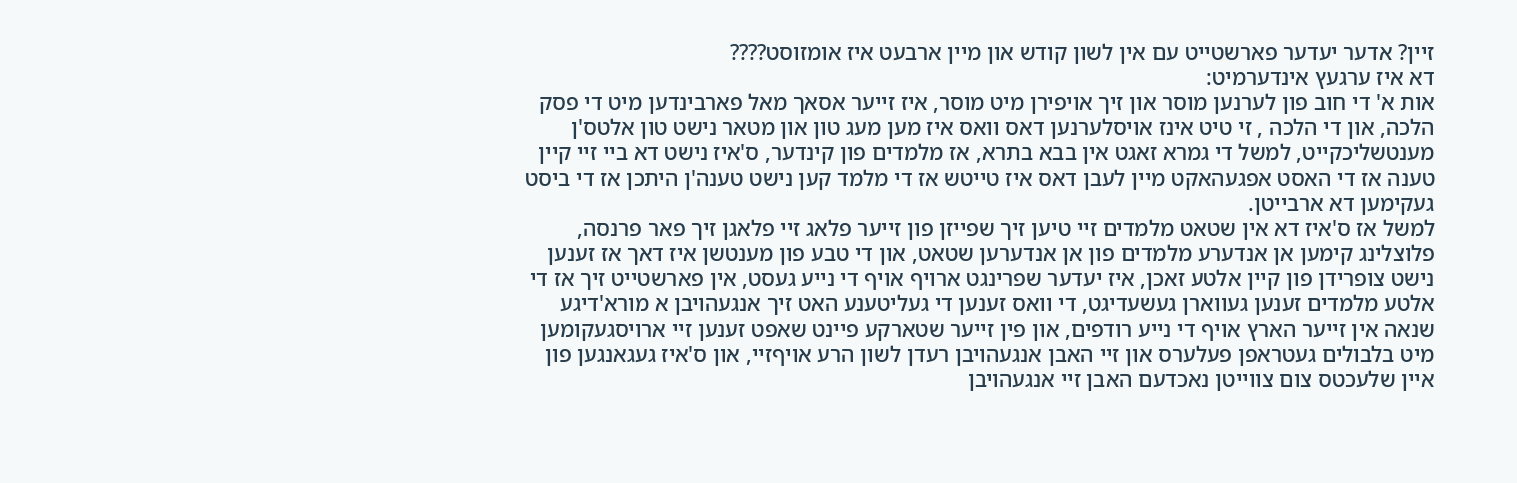זיין? אדער יעדער פארשטייט עם אין לשון קודש און מיין ארבעט איז אומזוסט????
דא איז ערגעץ אינדערמיט:
אות א' די חוב פון לערנען מוסר און זיך אויפירן מיט מוסר, איז זייער אסאך מאל פארבינדען מיט די פסק הלכה, און די הלכה , זי טיט אינז אויסלערנען דאס וואס איז מען מעג טון און מטאר נישט טון אלטס'ן מענטשליכקייט, למשל די גמרא זאגט אין בבא בתרא, אז מלמדים פון קינדער, ס'איז נישט דא ביי זיי קיין טענה אז די האסט אפגעהאקט מיין לעבן דאס איז טייטש אז די מלמד קען נישט טענה'ן היתכן אז די ביסט געקימען דא ארבייטן.
למשל אז ס'איז דא אין שטאט מלמדים זיי טיען זיך שפייזן פון זייער פלאג זיי פלאגן זיך פאר פרנסה, פלוצלינג קימען אן אנדערע מלמדים פון אן אנדערען שטאט, און די טבע פון מענטשן איז דאך אז זענען נישט צופרידן פון קיין אלטע זאכן, איז יעדער שפרינגט ארויף אויף די נייע געסט, אין פארשטייט זיך אז די אלטע מלמדים זענען געווארן געשעדיגט, די וואס זענען די געליטענע האט זיך אנגעהויבן א מורא'דיגע שנאה אין זייער הארץ אויף די נייע רודפים, און פין זייער שטארקע פיינט שאפט זענען זיי ארויסגעקומען מיט בלבולים געטראפן פעלערס און זיי האבן אנגעהויבן רעדן לשון הרע אויףזיי, און ס'איז געגאנגען פון איין שלעכטס צום צווייטן נאכדעם האבן זיי אנגעהויבן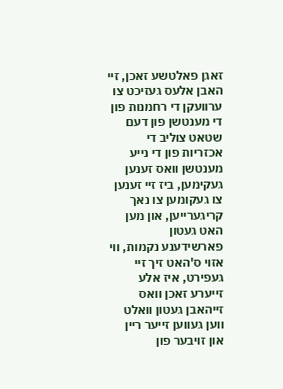זאגן פאלטשע זאכן, זיי האבן אלעס געזיכט צו ערוועקן די רחמנות פון די מענטשן פון דעם שטאט צוליב די אכזריות פון די נייע מענטשן וואס זענען געקימען, ביז זיי זענען צו געקומען צו נאך קריגערייען, און מען האט געטון פארשידענע נקמות, ווי אזוי ס'האט זיך זיי געפירט, איז אלע זייערע זאכן וואס זייהאבן געטון וואלט ווען געווען זייער ריין און זויבער פון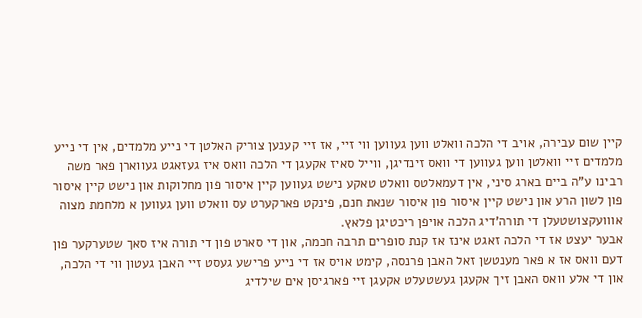קיין שום עבירה, אויב די הלכה וואלט ווען געווען ווי זיי, אז זיי קענען צוריק האלטן די נייע מלמדים, אין די נייע מלמדים זיי וואלטן ווען געווען די וואס זינדיגן, ווייל סאיז אקעגן די הלכה וואס איז געזאגט געווארן פאר משה רבינו ע"ה ביים בארג סיני, אין דעמאלטס וואלט טאקע נישט געווען קיין איסור פון מחלוקות און נישט קיין איסור פון לשון הרע און נישט קיין איסור פון איסור שנאת חנם, פינקט פארקערט עס וואלט ווען געווען א מלחמת מצוה אווועקצושטעלן די תורה'דיג הלכה אויפן ריכטיגן פלאץ.
אבער יעצט אז די הלכה זאגט אינז אז קנת סופרים תרבה חכמה, און די סארט פון די תורה איז סאך שטערקער פון דעם וואס אז א פאר מענטשן זאל האבן פרנסה, קימט אויס אז די נייע פרישע געסט זיי האבן געטון ווי די הלכה, און די אלע וואס האבן זיך אקעגן געשטעלט אקעגן זיי פארגיסן אים שילדיג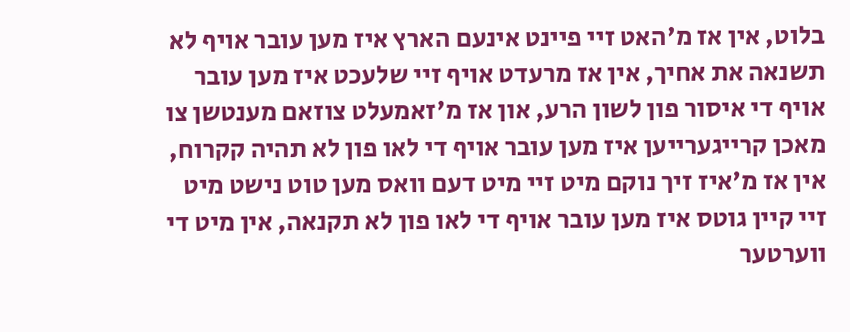בלוט, אין אז מ'האט זיי פיינט אינעם הארץ איז מען עובר אויף לא תשנאה את אחיך, אין אז מרעדט אויף זיי שלעכט איז מען עובר אויף די איסור פון לשון הרע, און אז מ'זאמעלט צוזאם מענטשן צו מאכן קרייגערייען איז מען עובר אויף די לאו פון לא תהיה קקרוח, אין אז מ'איז זיך נוקם מיט זיי מיט דעם וואס מען טוט נישט מיט זיי קיין גוטס איז מען עובר אויף די לאו פון לא תקנאה, אין מיט די ווערטער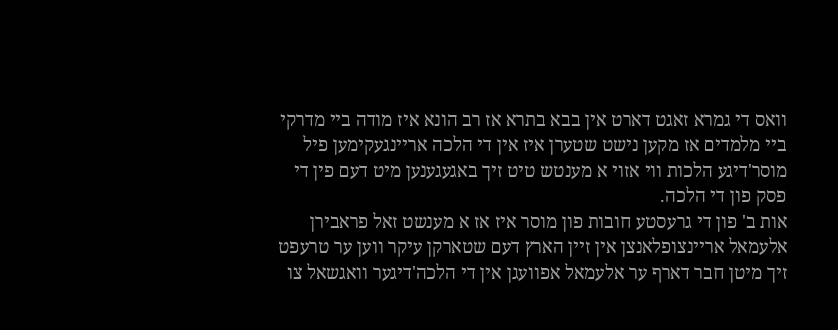וואס די גמרא זאגט דארט אין בבא בתרא אז רב הונא איז מודה ביי מדרקי ביי מלמדים אז מקען נישט שטערן איז אין די הלכה אריינגעקימען פיל מוסר'דיגע הלכות ווי אזוי א מענטש טיט זיך באגעגענען מיט דעם פין די פסק פון די הלכה.
אות ב' פון די גרעסטע חובות פון מוסר איז אז א מענשט זאל פראבירן אלעמאל אריינצופלאנצן אין זיין הארץ דעם שטארקן עיקר ווען ער טרעפט זיך מיטן חבר דארף ער אלעמאל אפוועגן אין די הלכה'דיגער וואגשאל צו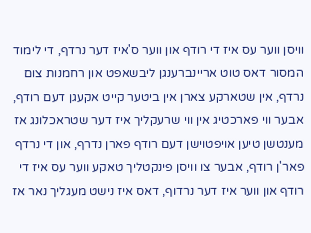וויסן ווער עס איז די רודף און ווער ס'איז דער נרדף, די לימוד המסור דאס טוט אריינברענגן ליבשאפט און רחמנות צום נרדף, אין שטארקע צארן אין ביטער קייט אקעגן דעם רודף, אבער ווי פארכטיג אין ווי שרעקליך איז דער שטראכלונג אז מענטשן טיען אויפטוישן דעם רודף פארן נדרף, און די נרדף פאר'ן רודף, אבער צו וויסן פינקטליך טאקע ווער עס איז די רודף און ווער איז דער נרדוף, דאס איז נישט מעגליך נאר אז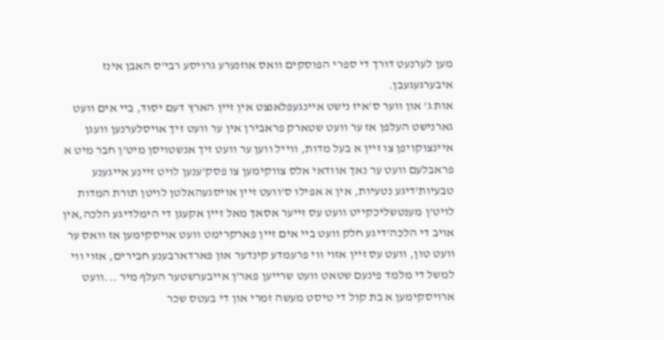מען לערנעט דורך די ספרי הפוסקים וואס אוזנערע גרויסע רבי'ס האבן אינז איבערגעגעבן.
אות ג' און ווער ס'איז נישט איינגעפלאנצט אין זיין הארץ דעם יסוד, ביי אים וועט גארנישט העלפן אז ער וועט שטארק פראבירן אין ער וועט זיך אויסלערנען וועגן איינצוקויפן צו זיין א בעל מדות, ווייל ווען ער וועט זיך אנשטויסן מיט'ן חבר מיט א פראבלעם וועט ער נאך אוודאי אלס צווקימען צו פסק'ענען לויט זיינע אייגענע טבעיות'דיגע נטעיות, אין א אפילו ס'וועט זיין אויסגעהאלטן לויטן תורת המדות לויט'ן מענטשליכקייט וועט עס זייער אסאך מאל זיין אקעגן די הימלדיגע הלכה,אין אויב די הלכה'דיגע חלק וועט ביי אים זיין פארקרימט וועט אויסקימען אז וואס ער וועט טון, וועט עס זיין אזוי ווי פרעמדע קינדער און פארדארבענע חבירים, אזוי ווי למשל די מלמד פינעם שטאט וועט שרייען פאר'ן אייבערשטער העלף מיר ...וועט ארויסקימען א בת קול די טיסט מעשה זמרי און די בעטס שכר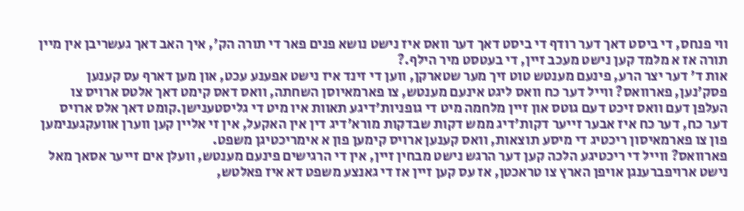ווי פנחס, די ביסט דאך דער רודף די ביסט דאך דער וואס איז נישט נושא פנים פאר די תורה הק', איך האב דאך געשריבן אין מיין תורה אז א מלמד קען נישט מעכב זיין, די בעטסט מיר הילף.?
אות ד' דער יצר הרע, פינעם מענטש טוט זיך מער שטארקן, ווען די זינד איז נישט אפענע עכט, און מען דארף עס קענען פסק'נען, פארוואס? ווייל דער כח וואס ליגט אינעם מענטש, צו פארמאיוסן השחתה, וואס דאס קימט דאך אלטס ארויס צו העלפן דעם וואס זיכט דעם גוטס און זיין מלחמה מיט די גופניות'דיגע תאוות איו מיט די גליסטענישן.קומט דאך אלס ארויס דער כח, דער כח איז אבער זייער דקות'דיג ממש דקות שבדקות מורא'דיג דין אין האקעל, אין זי אליין קען ווערן אוועקגענימען פון צו פארמאיסון ריכטיג די מיסע תוצאות, וואס קענען ארויס קימען פון א אימריכטיגן משפט.
פארוואס? ווייל די ריכטיגע הלכה קען דער הרגש נישט מבחין זיין, אין די הרגישים פינעם מענטש, וועלן אים זייער אסאך מאל נישט ארויפברענגן אויפן הארץ צו טראכטן, אז עס קען זיין אז די גאנצע משפט דא איז פאלטש,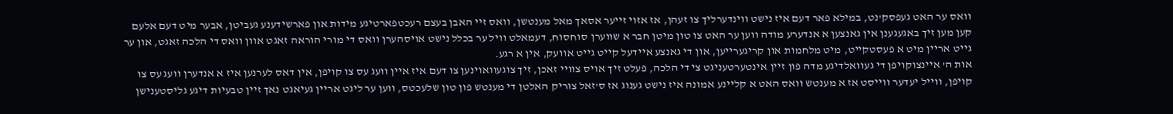וואס ער האט געפסק'נט, במילא פאר דעם איז נישט ווינדערליך צו זעהן, אז אזוי זייער אסאך מאל מענטשן, וואס זיי האבן בעצם רעכטפארטיגע מידות און פארשידענע געביטן, אבער מיט דעם אלעם קען מען זיך באגעגענן אין גאנצען א אנדערע מודה ווען ער האט צו טון מיטן חבר א שווערן סוחסוח, דעמאלט וויל ער בכלל נישט אויסהערן וואס די מורי הוראה זאגט אוון וואס די הלכה זאגט, און ער גייט אריין מיט א פעסטקייט, מיט מלחמות און קריגערייען, און די גאנצע איידעל קייט גייט אוועק, אין א רגע.
אות ה' איינצוקויפן די געוואלדיגע מדה פון זיין אינטערטעניגט צי די הלכה, פעלט זיך אויס צוויי זאכן, זיך צוגעוואוינען צו דעם איז איין וועג עס צו קויפן, אין דאס לערנען איז א אנדערן וועג עס צו קויפן, ווייל יעדער ווייסט אז א מענטש וואס האט א קליינע אמונה איז נישט גענוג אז ס'זאל צוריק האלטן די מענטש פון טון שלעכטס, ווען ער ליגט אריין געיאגט נאך זיין טבעיות דיגע גליסטענישן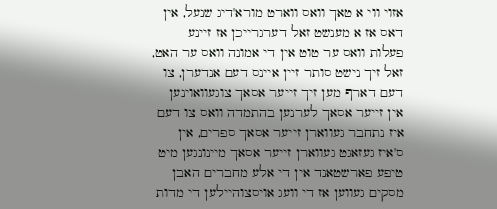אזוי ווי א טאך וואס ווארט מורא'דיג שנעל, אין דאס אז א מענשט זאל דערגרייכן אז זיינע פעלות וואס ער טוט אין די אמונה וואס ער האט, זאל זיך נישט סותר זיין איינס דעם אנדערן, צו דעם דארף מען זיך זייער אסאך צוגעוואוינען אין זייער אסאך לערנען בהתמדה וואס צו דעם איז נתחבר געווארן זייער אסאך ספרים, אין ס'איז געזאגט געווארן זייער אסאך מיינונגען מיט טיפע פארשטאנד אין די אלע מחברים האבן מסקים געווען אז די וועג אויסצוהיילען די מדות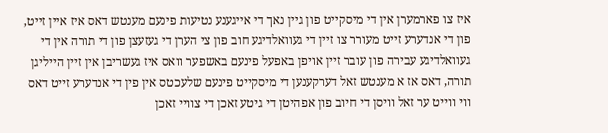איז צו פארמערן אין די מיסקייט פון גיין נאך די אייגענע נטיעות פינעם מענטש דאס איז איין זייט, פון די אנדערע זייט מעורר צו זיין די געוואלדיגע חוב פון צי הערן די געזעצן פון די תורה אין די געוואלדיגע עבירה פון עובר זיין אויפן באפעל פינעם באשפער וואס איז געשריבן אין זיין הייליגן תורה, דאס אז א מענטש זאל דערקענען די מיסקייט פינעם שלעכטס אין פין די אנדערע זייט דאס ווי ווייט ער זאל וויסן די חיוב פון אפהיטן די גיטע זאכן די צוויי זאכן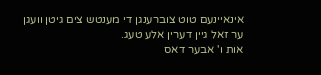אינאיינעם טוט צוברענגן די מענטש צים גיטן וועגן ער זאל גיין דערין אלע טעג.
אות ו' אבער דאס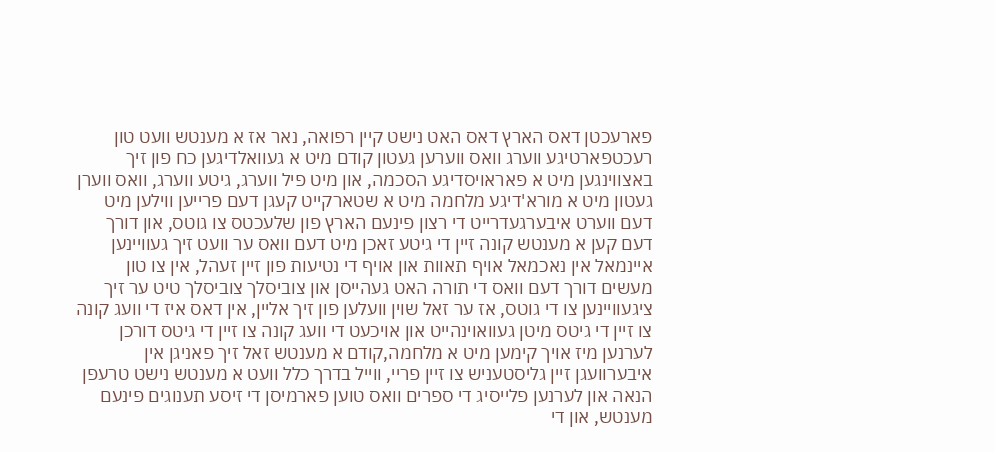פארעכטן דאס הארץ דאס האט נישט קיין רפואה, נאר אז א מענטש וועט טון רעכטפארטיגע ווערג וואס ווערען געטון קודם מיט א געוואלדיגען כח פון זיך באצווינגען מיט א פאראויסדיגע הסכמה, און מיט פיל ווערג, גיטע ווערג, וואס ווערן געטון מיט א מורא'דיגע מלחמה מיט א שטארקייט קעגן דעם פרייען ווילען מיט דעם ווערט איבערגעדרייט די רצון פינעם הארץ פון שלעכטס צו גוטס, און דורך דעם קען א מענטש קונה זיין די גיטע זאכן מיט דעם וואס ער וועט זיך געוויינען איינמאל אין נאכמאל אויף תאוות און אויף די נטיעות פון זיין זעהל, אין צו טון מעשים דורך דעם וואס די תורה האט געהייסן און צוביסלך צוביסלך טיט ער זיך ציגעוויינען צו די גוטס, אז ער זאל שוין וועלען פון זיך אליין, אין דאס איז די וועג קונה צו זיין די גיטס מיטן געוואוינהייט און אויכעט די וועג קונה צו זיין די גיטס דורכן לערנען מיז אויך קימען מיט א מלחמה,קודם א מענטש זאל זיך פאניגן אין איבערוועגן זיין גליסטעניש צו זיין פריי, ווייל בדרך כלל וועט א מענטש נישט טרעפן הנאה און לערנען פלייסיג די ספרים וואס טוען פארמיסן די זיסע תענוגים פינעם מענטש, און די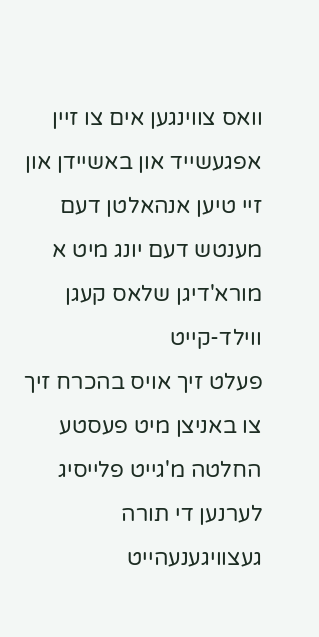וואס צווינגען אים צו זיין אפגעשייד און באשיידן און זיי טיען אנהאלטן דעם מענטש דעם יונג מיט א מורא'דיגן שלאס קעגן ווילד-קייט
פעלט זיך אויס בהכרח זיך צו באניצן מיט פעסטע החלטה מ'גייט פלייסיג לערנען די תורה געצוויגענעהייט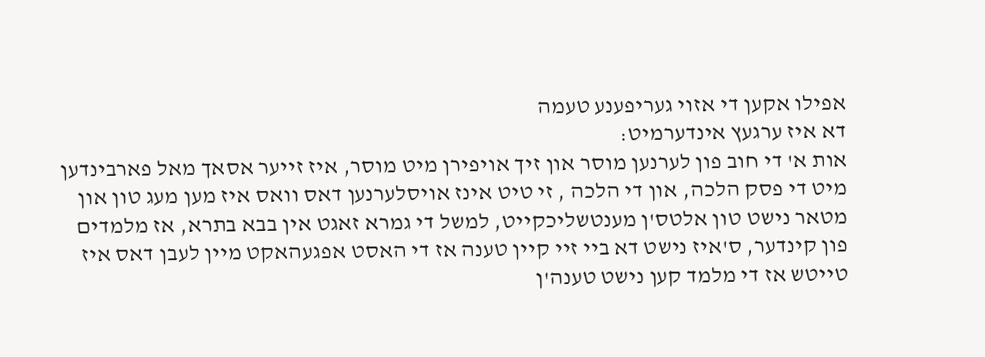אפילו אקען די אזוי געריפענע טעמה
דא איז ערגעץ אינדערמיט:
אות א' די חוב פון לערנען מוסר און זיך אויפירן מיט מוסר, איז זייער אסאך מאל פארבינדען מיט די פסק הלכה, און די הלכה , זי טיט אינז אויסלערנען דאס וואס איז מען מעג טון און מטאר נישט טון אלטס'ן מענטשליכקייט, למשל די גמרא זאגט אין בבא בתרא, אז מלמדים פון קינדער, ס'איז נישט דא ביי זיי קיין טענה אז די האסט אפגעהאקט מיין לעבן דאס איז טייטש אז די מלמד קען נישט טענה'ן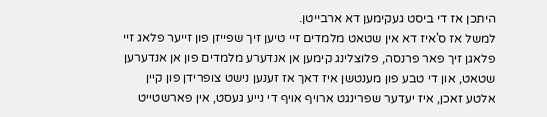היתכן אז די ביסט געקימען דא ארבייטן.
למשל אז ס'איז דא אין שטאט מלמדים זיי טיען זיך שפייזן פון זייער פלאג זיי פלאגן זיך פאר פרנסה, פלוצלינג קימען אן אנדערע מלמדים פון אן אנדערען שטאט, און די טבע פון מענטשן איז דאך אז זענען נישט צופרידן פון קיין אלטע זאכן, איז יעדער שפרינגט ארויף אויף די נייע געסט, אין פארשטייט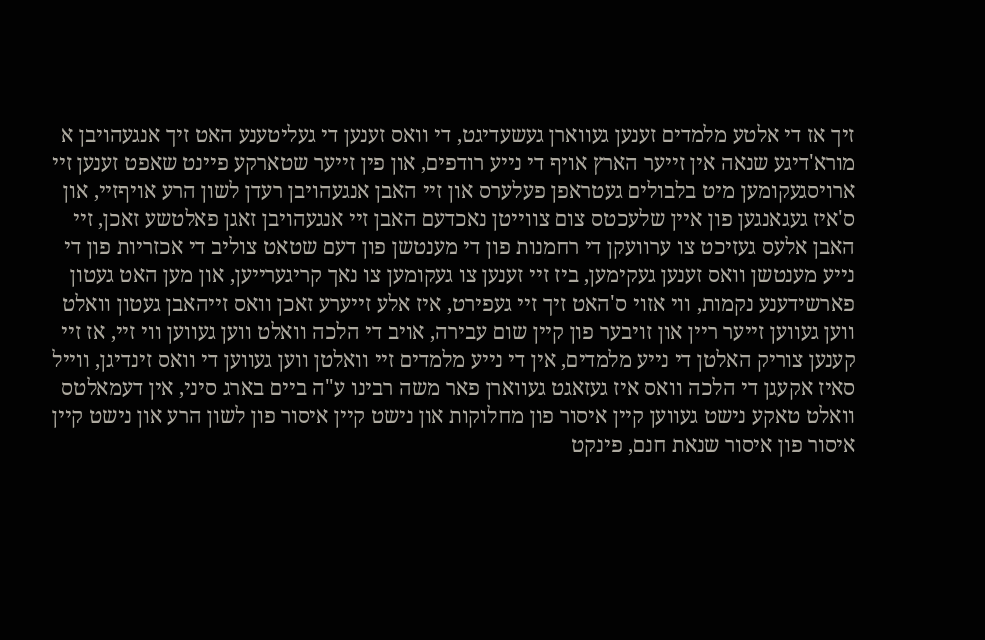זיך אז די אלטע מלמדים זענען געווארן געשעדיגט, די וואס זענען די געליטענע האט זיך אנגעהויבן א מורא'דיגע שנאה אין זייער הארץ אויף די נייע רודפים, און פין זייער שטארקע פיינט שאפט זענען זיי ארויסגעקומען מיט בלבולים געטראפן פעלערס און זיי האבן אנגעהויבן רעדן לשון הרע אויףזיי, און ס'איז געגאנגען פון איין שלעכטס צום צווייטן נאכדעם האבן זיי אנגעהויבן זאגן פאלטשע זאכן, זיי האבן אלעס געזיכט צו ערוועקן די רחמנות פון די מענטשן פון דעם שטאט צוליב די אכזריות פון די נייע מענטשן וואס זענען געקימען, ביז זיי זענען צו געקומען צו נאך קריגערייען, און מען האט געטון פארשידענע נקמות, ווי אזוי ס'האט זיך זיי געפירט, איז אלע זייערע זאכן וואס זייהאבן געטון וואלט ווען געווען זייער ריין און זויבער פון קיין שום עבירה, אויב די הלכה וואלט ווען געווען ווי זיי, אז זיי קענען צוריק האלטן די נייע מלמדים, אין די נייע מלמדים זיי וואלטן ווען געווען די וואס זינדיגן, ווייל סאיז אקעגן די הלכה וואס איז געזאגט געווארן פאר משה רבינו ע"ה ביים בארג סיני, אין דעמאלטס וואלט טאקע נישט געווען קיין איסור פון מחלוקות און נישט קיין איסור פון לשון הרע און נישט קיין איסור פון איסור שנאת חנם, פינקט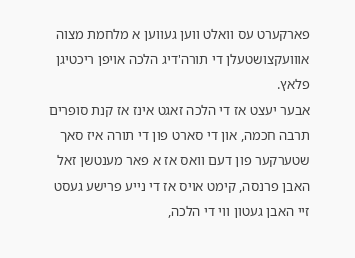פארקערט עס וואלט ווען געווען א מלחמת מצוה אווועקצושטעלן די תורה'דיג הלכה אויפן ריכטיגן פלאץ.
אבער יעצט אז די הלכה זאגט אינז אז קנת סופרים תרבה חכמה, און די סארט פון די תורה איז סאך שטערקער פון דעם וואס אז א פאר מענטשן זאל האבן פרנסה, קימט אויס אז די נייע פרישע געסט זיי האבן געטון ווי די הלכה,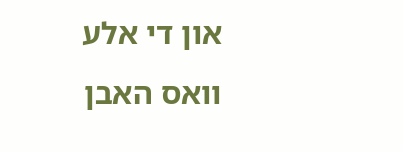און די אלע וואס האבן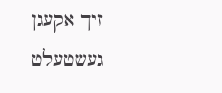זיך אקעגן געשטעלט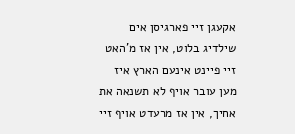אקעגן זיי פארגיסן אים שילדיג בלוט, אין אז מ'האט זיי פיינט אינעם הארץ איז מען עובר אויף לא תשנאה את אחיך, אין אז מרעדט אויף זיי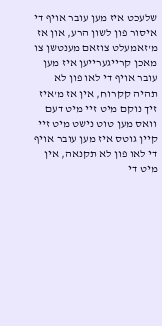שלעכט איז מען עובר אויף די איסור פון לשון הרע, און אז מ'זאמעלט צוזאם מענטשן צו מאכן קרייגערייען איז מען עובר אויף די לאו פון לא תהיה קקרוח, אין אז מ'איז זיך נוקם מיט זיי מיט דעם וואס מען טוט נישט מיט זיי קיין גוטס איז מען עובר אויף די לאו פון לא תקנאה, אין מיט די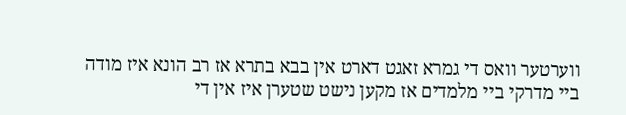ווערטער וואס די גמרא זאגט דארט אין בבא בתרא אז רב הונא איז מודה ביי מדרקי ביי מלמדים אז מקען נישט שטערן איז אין די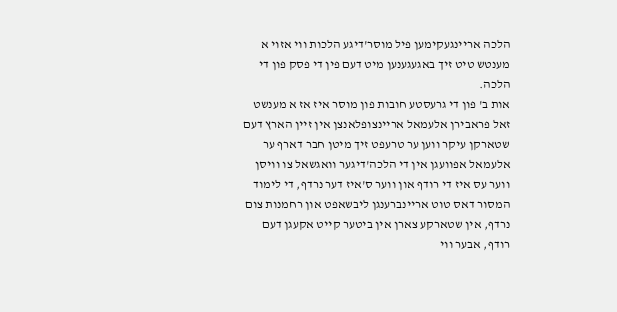הלכה אריינגעקימען פיל מוסר'דיגע הלכות ווי אזוי א מענטש טיט זיך באגעגענען מיט דעם פין די פסק פון די הלכה.
אות ב' פון די גרעסטע חובות פון מוסר איז אז א מענשט זאל פראבירן אלעמאל אריינצופלאנצן אין זיין הארץ דעם שטארקן עיקר ווען ער טרעפט זיך מיטן חבר דארף ער אלעמאל אפוועגן אין די הלכה'דיגער וואגשאל צו וויסן ווער עס איז די רודף און ווער ס'איז דער נרדף, די לימוד המסור דאס טוט אריינברענגן ליבשאפט און רחמנות צום נרדף, אין שטארקע צארן אין ביטער קייט אקעגן דעם רודף, אבער ווי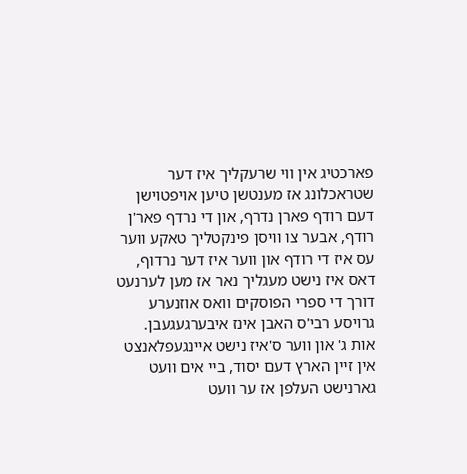פארכטיג אין ווי שרעקליך איז דער שטראכלונג אז מענטשן טיען אויפטוישן דעם רודף פארן נדרף, און די נרדף פאר'ן רודף, אבער צו וויסן פינקטליך טאקע ווער עס איז די רודף און ווער איז דער נרדוף, דאס איז נישט מעגליך נאר אז מען לערנעט דורך די ספרי הפוסקים וואס אוזנערע גרויסע רבי'ס האבן אינז איבערגעגעבן.
אות ג' און ווער ס'איז נישט איינגעפלאנצט אין זיין הארץ דעם יסוד, ביי אים וועט גארנישט העלפן אז ער וועט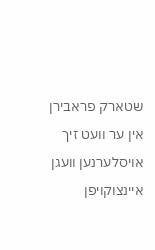שטארק פראבירן אין ער וועט זיך אויסלערנען וועגן איינצוקויפן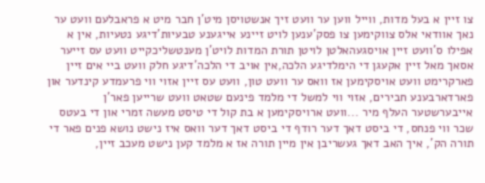צו זיין א בעל מדות, ווייל ווען ער וועט זיך אנשטויסן מיט'ן חבר מיט א פראבלעם וועט ער נאך אוודאי אלס צווקימען צו פסק'ענען לויט זיינע אייגענע טבעיות'דיגע נטעיות, אין א אפילו ס'וועט זיין אויסגעהאלטן לויטן תורת המדות לויט'ן מענטשליכקייט וועט עס זייער אסאך מאל זיין אקעגן די הימלדיגע הלכה,אין אויב די הלכה'דיגע חלק וועט ביי אים זיין פארקרימט וועט אויסקימען אז וואס ער וועט טון, וועט עס זיין אזוי ווי פרעמדע קינדער און פארדארבענע חבירים, אזוי ווי למשל די מלמד פינעם שטאט וועט שרייען פאר'ן אייבערשטער העלף מיר ...וועט ארויסקימען א בת קול די טיסט מעשה זמרי און די בעטס שכר ווי פנחס, די ביסט דאך דער רודף די ביסט דאך דער וואס איז נישט נושא פנים פאר די תורה הק', איך האב דאך געשריבן אין מיין תורה אז א מלמד קען נישט מעכב זיין,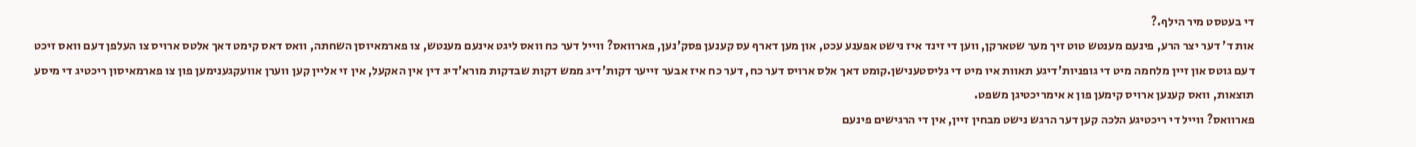די בעטסט מיר הילף.?
אות ד' דער יצר הרע, פינעם מענטש טוט זיך מער שטארקן, ווען די זינד איז נישט אפענע עכט, און מען דארף עס קענען פסק'נען, פארוואס? ווייל דער כח וואס ליגט אינעם מענטש, צו פארמאיוסן השחתה, וואס דאס קימט דאך אלטס ארויס צו העלפן דעם וואס זיכט דעם גוטס און זיין מלחמה מיט די גופניות'דיגע תאוות איו מיט די גליסטענישן.קומט דאך אלס ארויס דער כח, דער כח איז אבער זייער דקות'דיג ממש דקות שבדקות מורא'דיג דין אין האקעל, אין זי אליין קען ווערן אוועקגענימען פון צו פארמאיסון ריכטיג די מיסע תוצאות, וואס קענען ארויס קימען פון א אימריכטיגן משפט.
פארוואס? ווייל די ריכטיגע הלכה קען דער הרגש נישט מבחין זיין, אין די הרגישים פינעם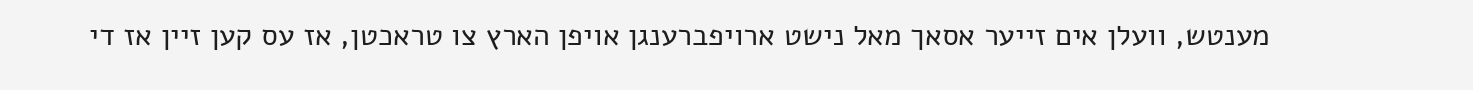מענטש, וועלן אים זייער אסאך מאל נישט ארויפברענגן אויפן הארץ צו טראכטן, אז עס קען זיין אז די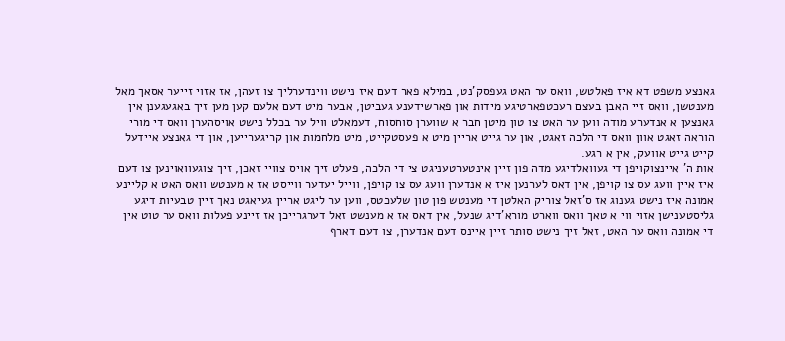גאנצע משפט דא איז פאלטש, וואס ער האט געפסק'נט, במילא פאר דעם איז נישט ווינדערליך צו זעהן, אז אזוי זייער אסאך מאל מענטשן, וואס זיי האבן בעצם רעכטפארטיגע מידות און פארשידענע געביטן, אבער מיט דעם אלעם קען מען זיך באגעגענן אין גאנצען א אנדערע מודה ווען ער האט צו טון מיטן חבר א שווערן סוחסוח, דעמאלט וויל ער בכלל נישט אויסהערן וואס די מורי הוראה זאגט אוון וואס די הלכה זאגט, און ער גייט אריין מיט א פעסטקייט, מיט מלחמות און קריגערייען, און די גאנצע איידעל קייט גייט אוועק, אין א רגע.
אות ה' איינצוקויפן די געוואלדיגע מדה פון זיין אינטערטעניגט צי די הלכה, פעלט זיך אויס צוויי זאכן, זיך צוגעוואוינען צו דעם איז איין וועג עס צו קויפן, אין דאס לערנען איז א אנדערן וועג עס צו קויפן, ווייל יעדער ווייסט אז א מענטש וואס האט א קליינע אמונה איז נישט גענוג אז ס'זאל צוריק האלטן די מענטש פון טון שלעכטס, ווען ער ליגט אריין געיאגט נאך זיין טבעיות דיגע גליסטענישן אזוי ווי א טאך וואס ווארט מורא'דיג שנעל, אין דאס אז א מענשט זאל דערגרייכן אז זיינע פעלות וואס ער טוט אין די אמונה וואס ער האט, זאל זיך נישט סותר זיין איינס דעם אנדערן, צו דעם דארף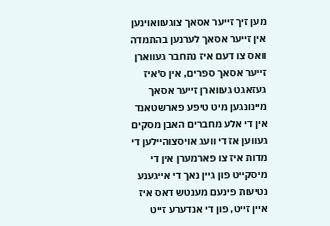מען זיך זייער אסאך צוגעוואוינען אין זייער אסאך לערנען בהתמדה וואס צו דעם איז נתחבר געווארן זייער אסאך ספרים, אין ס'איז געזאגט געווארן זייער אסאך מיינונגען מיט טיפע פארשטאנד אין די אלע מחברים האבן מסקים געווען אז די וועג אויסצוהיילען די מדות איז צו פארמערן אין די מיסקייט פון גיין נאך די אייגענע נטיעות פינעם מענטש דאס איז איין זייט, פון די אנדערע זייט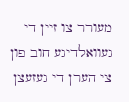מעורר צו זיין די געוואלדיגע חוב פון צי הערן די געזעצן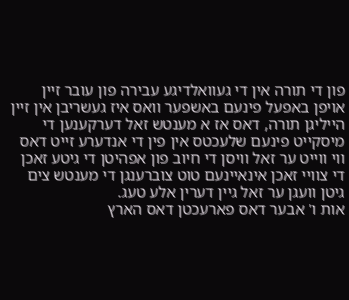פון די תורה אין די געוואלדיגע עבירה פון עובר זיין אויפן באפעל פינעם באשפער וואס איז געשריבן אין זיין הייליגן תורה, דאס אז א מענטש זאל דערקענען די מיסקייט פינעם שלעכטס אין פין די אנדערע זייט דאס ווי ווייט ער זאל וויסן די חיוב פון אפהיטן די גיטע זאכן די צוויי זאכן אינאיינעם טוט צוברענגן די מענטש צים גיטן וועגן ער זאל גיין דערין אלע טעג.
אות ו' אבער דאס פארעכטן דאס הארץ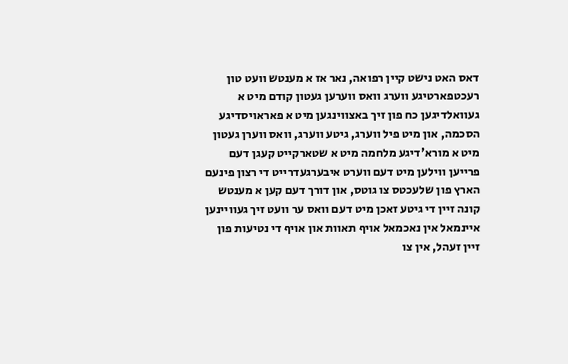דאס האט נישט קיין רפואה, נאר אז א מענטש וועט טון רעכטפארטיגע ווערג וואס ווערען געטון קודם מיט א געוואלדיגען כח פון זיך באצווינגען מיט א פאראויסדיגע הסכמה, און מיט פיל ווערג, גיטע ווערג, וואס ווערן געטון מיט א מורא'דיגע מלחמה מיט א שטארקייט קעגן דעם פרייען ווילען מיט דעם ווערט איבערגעדרייט די רצון פינעם הארץ פון שלעכטס צו גוטס, און דורך דעם קען א מענטש קונה זיין די גיטע זאכן מיט דעם וואס ער וועט זיך געוויינען איינמאל אין נאכמאל אויף תאוות און אויף די נטיעות פון זיין זעהל, אין צו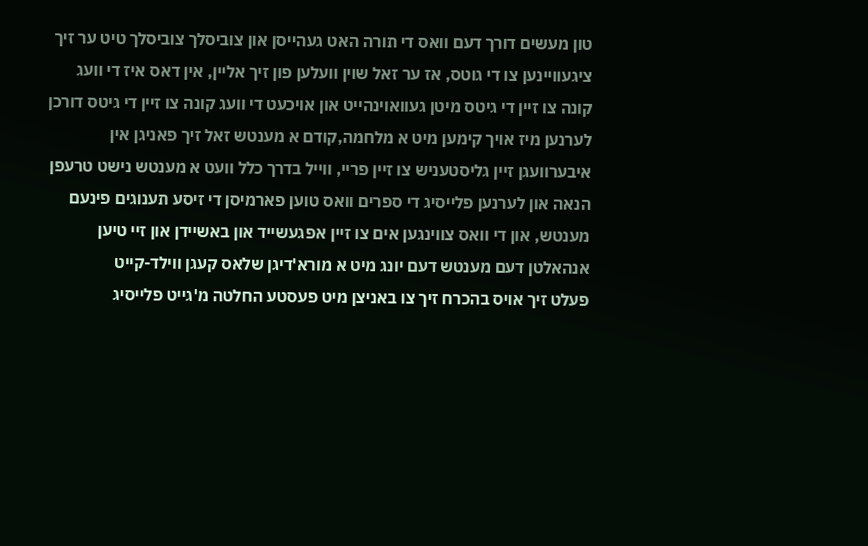טון מעשים דורך דעם וואס די תורה האט געהייסן און צוביסלך צוביסלך טיט ער זיך ציגעוויינען צו די גוטס, אז ער זאל שוין וועלען פון זיך אליין, אין דאס איז די וועג קונה צו זיין די גיטס מיטן געוואוינהייט און אויכעט די וועג קונה צו זיין די גיטס דורכן לערנען מיז אויך קימען מיט א מלחמה,קודם א מענטש זאל זיך פאניגן אין איבערוועגן זיין גליסטעניש צו זיין פריי, ווייל בדרך כלל וועט א מענטש נישט טרעפן הנאה און לערנען פלייסיג די ספרים וואס טוען פארמיסן די זיסע תענוגים פינעם מענטש, און די וואס צווינגען אים צו זיין אפגעשייד און באשיידן און זיי טיען אנהאלטן דעם מענטש דעם יונג מיט א מורא'דיגן שלאס קעגן ווילד-קייט
פעלט זיך אויס בהכרח זיך צו באניצן מיט פעסטע החלטה מ'גייט פלייסיג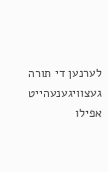לערנען די תורה געצוויגענעהייט אפילו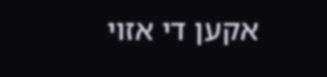אקען די אזוי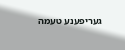געריפענע טעמה